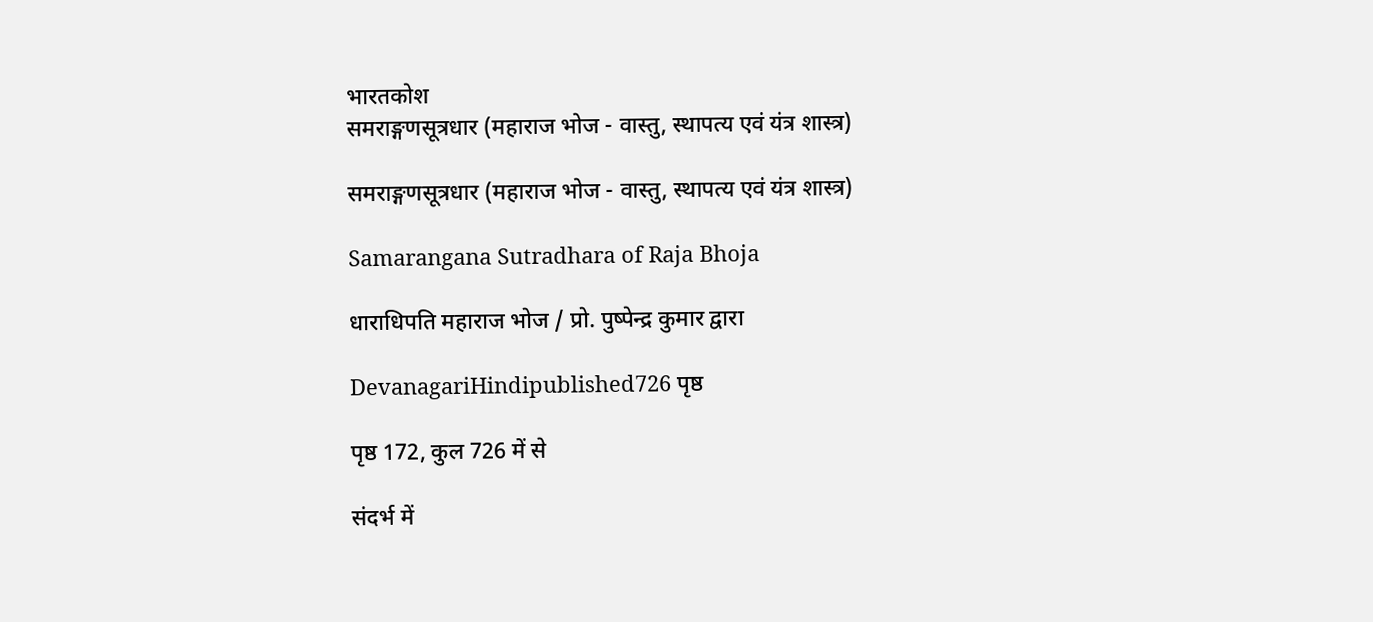भारतकोश
समराङ्गणसूत्रधार (महाराज भोज - वास्तु, स्थापत्य एवं यंत्र शास्त्र)

समराङ्गणसूत्रधार (महाराज भोज - वास्तु, स्थापत्य एवं यंत्र शास्त्र)

Samarangana Sutradhara of Raja Bhoja

धाराधिपति महाराज भोज / प्रो. पुष्पेन्द्र कुमार द्वारा

DevanagariHindipublished726 पृष्ठ

पृष्ठ 172, कुल 726 में से

संदर्भ में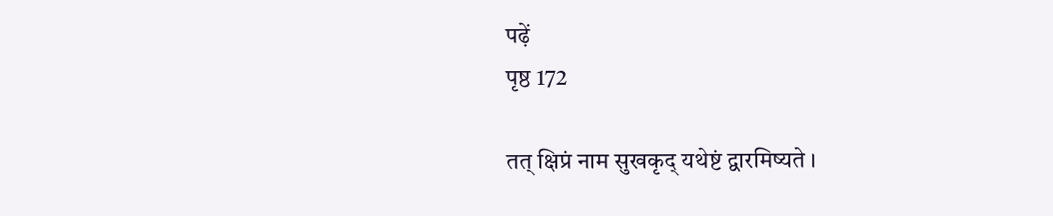पढ़ें
पृष्ठ 172

तत् क्षिप्रं नाम सुखकृद् यथेष्टं द्वारमिष्यते ।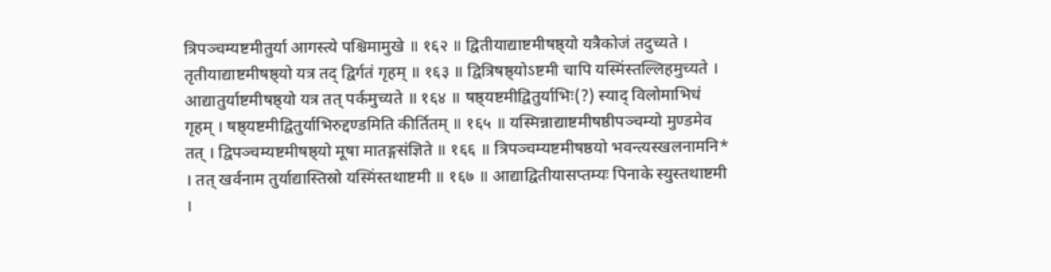त्रिपञ्चम्यष्टमीतुर्या आगस्त्ये पश्चिमामुखे ॥ १६२ ॥ द्वितीयाद्याष्टमीषष्ठ्यो यत्रैकोजं तदुच्यते । तृतीयाद्याष्टमीषष्ठ्यो यत्र तद् द्विर्गतं गृहम् ॥ १६३ ॥ द्वित्रिषष्ठ्योऽष्टमी चापि यस्मिंस्तल्लिहमुच्यते । आद्यातुर्याष्टमीषष्ठ्यो यत्र तत् पर्कमुच्यते ॥ १६४ ॥ षष्ठ्यष्टमीद्वितुर्याभिः(?) स्याद् विलोमाभिधं गृहम् । षष्ठ्यष्टमीद्वितुर्याभिरुद्दण्डमिति कीर्तितम् ॥ १६५ ॥ यस्मिन्नाद्याष्टमीषष्ठीपञ्चम्यो मुण्डमेव तत् । द्विपञ्चम्यष्टमीषष्ठ्यो मूषा मातङ्गसंज्ञिते ॥ १६६ ॥ त्रिपञ्चम्यष्टमीषष्ठयो भवन्त्यस्खलनामनि* । तत् खर्वनाम तुर्याद्यास्तिस्रो यस्मिंस्तथाष्टमी ॥ १६७ ॥ आद्याद्वितीयासप्तम्यः पिनाके स्युस्तथाष्टमी ।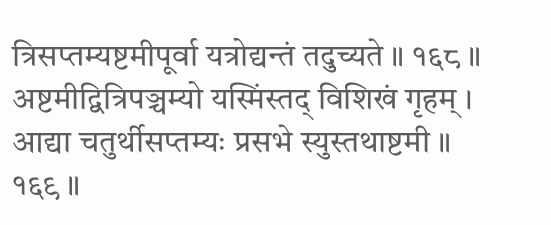त्रिसप्तम्यष्टमीपूर्वा यत्रोद्यन्तं तदुच्यते ॥ १६८ ॥ अष्टमीद्वित्रिपञ्चम्यो यस्मिंस्तद् विशिखं गृहम् । आद्या चतुर्थीसप्तम्यः प्रसभे स्युस्तथाष्टमी ॥ १६९ ॥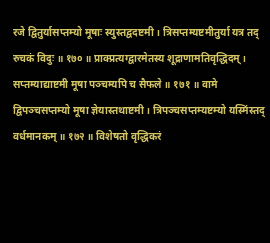रजे द्वितुर्यासप्तम्यो मूषाः स्युस्तद्वदष्टमी । त्रिसप्तम्यष्टमीतुर्या यत्र तद् रुचकं विदुः ॥ १७० ॥ प्राक्प्रत्यग्द्वारमेतस्य शूद्राणामतिवृद्धिदम् । सप्तम्याद्याष्टमी मूषा पञ्चम्यपि च सैफले ॥ १७१ ॥ वामे द्विपञ्चसप्तम्यो मूषा ज्ञेयास्तथाष्टमी । त्रिपञ्चसप्तम्यष्टम्यो यस्मिंस्तद् वर्धमानकम् ॥ १७२ ॥ विशेषतो वृद्धिकरं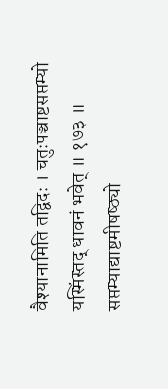वैश्यानामिति तद्विदः । चतुःपञ्चाष्टसप्तम्यो यस्मिंस्तद् धावनं भवेत् ॥ १७३ ॥ सप्तम्याद्याष्टमीषष्ठ्यो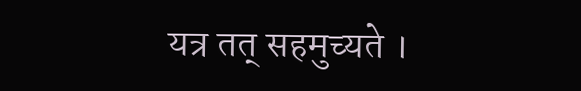यत्र तत् सहमुच्यते ।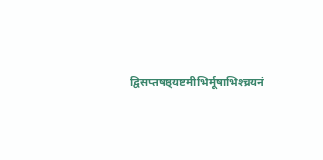द्विसप्तषष्ठ्यष्टमीभिर्मूषाभिश्च्रयनं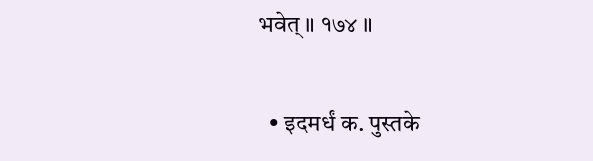भवेत् ॥ १७४ ॥

  • इदमर्धं क. पुस्तके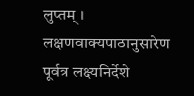लुप्तम् । लक्षणवाक्यपाठानुसारेण पूर्वत्र लक्ष्यनिर्देशे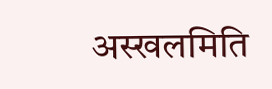अस्खलमिति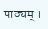पाठ्यम् ।